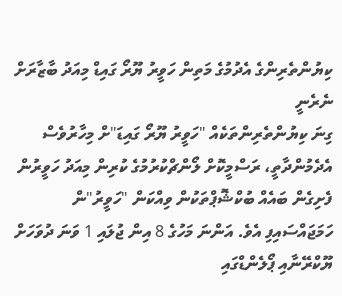ކިޔުންތެރިންގެ އެދުމުގެ މަތިން ހަވީރު ޔޫރޯ ގައިޑް މިއަދު ބާޒާރަށް ނެރެނީ
ގިނަ ކިޔުންތެރިންތަކެއް "ހަވީރު ޔޫރޯ ގައިޑަ"ށް މިހާރުވެސް އެދެމުންދާތީ، ރަސްމީކޮށް ލޯންޗްކުރުމުގެ ކުރިން މިއަދު ހަވީރުން ފެށިގެން ބައެއް ބުކްޝޮޕްތަކުން ވިއްކަން "ހަވީރު"ން ހަމަޖައްސައިފި އެވެ. އަންނަ މަހުގެ 8 އިން ޖުލައި 1 ވަނަ ދުވަހަށް ޔޫކްރޭނާއި ޕޯލެންޑްގައި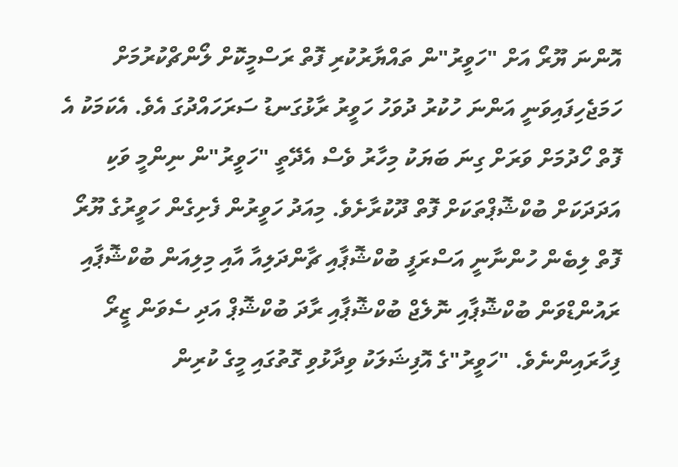އޮންނަ ޔޫރޯ އަށް "ހަވީރު"ން ތައްޔާރުކުރި ފޮތް ރަސްމީކޮށް ލޯންޗްކުރުމަށް ހަމަޖެހިފައިވަނީ އަންނަ ހުކުރު ދުވަހު ހަވީރު ރާޅުގަނޑު ސަރަހައްދުގަ އެވެ. އެކަމަކު އެ ފޮތް ހޯދުމަށް ވަރަށް ގިނަ ބަޔަކު މިހާރު ވެސް އެދޭތީ "ހަވީރު"ން ނިންމީ ވަކި އަދަދަކަށް ބުކްޝޮޕްތަކަށް ފޮތް ދޫކުރާށެވެ. މިއަދު ހަވީރުން ފެށިގެން ހަވީރުގެ ޔޫރޯ ފޮތް ލިބެން ހުންނާނީ އަސްރަފީ ބުކްޝޮޕާއި ޗާންދަލިއާ އާއި މިލިއަން ބުކްޝޮޕާއި ރައުންޑްވަން ބުކްޝޮޕާއި ނޮލެޖް ބުކްޝޮޕާއި ރާދަ ބުކްޝޮޕް އަދި ސެވަން ޒީރޯ ފިހާރައިންނެވެ. "ހަވީރު"ގެ އޮފިޝަލަކު ވިދާޅުވި ގޮތުގައި މީގެ ކުރިން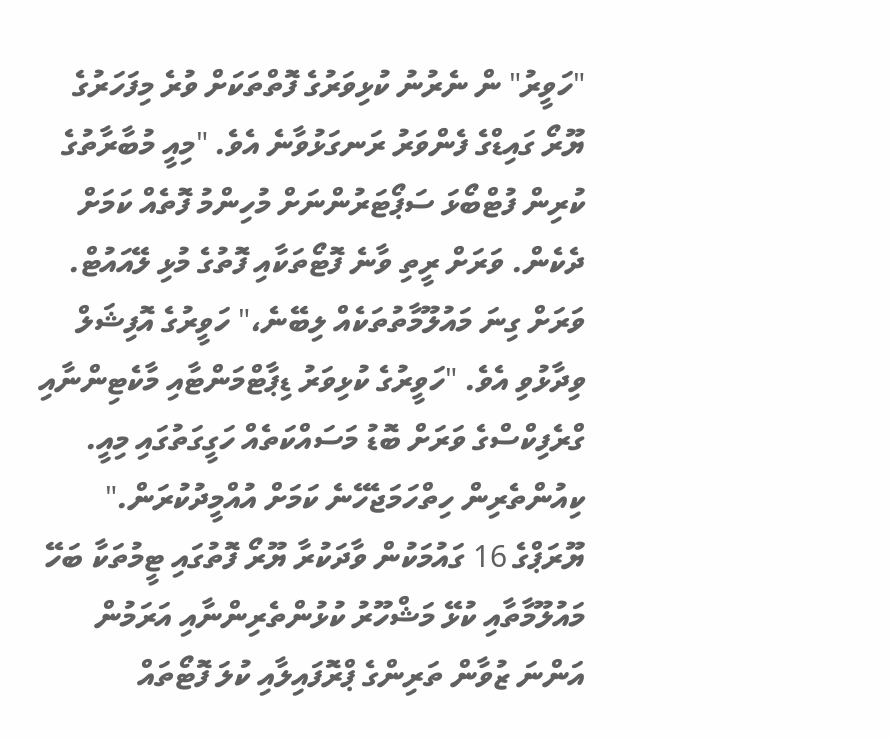"ހަވީރު" ން ނެރުނު ކުޅިވަރުގެ ފޮތްތަކަށް ވުރެ މިފަހަރުގެ ޔޫރޯ ގައިޑްގެ ފެންވަރު ރަނގަޅުވާނެ އެވެ. "މިއީ މުބާރާތުގެ ކުރިން ފުޓްބޯޅަ ސަޕޯޓަރުންނަށް މުހިންމު ފޮތެއް ކަމަށް ދެކެން. ވަރަށް ރީތި ވާނެ ފޮޓޯތަކާއި ފޮތުގެ މުޅި ލޭއައުޓް. ވަރަށް ގިނަ މައުލޫމާތުތަކެއް ލިބޭނެ،" ހަވީރުގެ އޮފިޝަލް ވިދާޅުވި އެވެ. "ހަވީރުގެ ކުޅިވަރު ޑިޕާޓްމަންޓާއި މާކެޓިންނާއި ގްރެފިކްސްގެ ވަރަށް ބޮޑު މަސައްކަތެއް ހަގީގަތުގައި މިއީ. ކިއުންތެރިން ހިތްހަމަޖެހޭނެ ކަމަށް އުއްމީދުކުރަން." ޔޫރަޕްގެ 16 ގައުމަކުން ވާދަކުރާ ޔޫރޯ ފޮތުގައި ޓީމުތަކާ ބަހޭ މައުލޫމާތާއި ކުޅޭ މަޝްހޫރު ކުޅުންތެރިންނާއި އަރަމުން އަންނަ ޒުވާން ތަރިންގެ ޕްރޮފައިލާއި ކުލަ ފޮޓޯތައް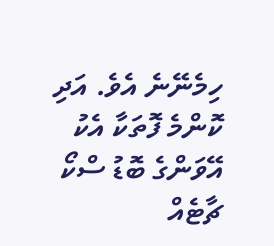ހިމެނޭނެ އެވެ. އަދި ކޮންމެ ފޮތަކާ އެކު އޭވަންގެ ބޮޑު ސްކޯ ޗާޓެއް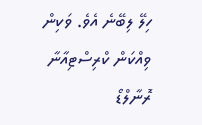ހިލޭ ލިބޭނެ އެވެ. ވަކިން ވިއްކަން ކްރިސްޓިއާނާ ރޮނާލްޑޯ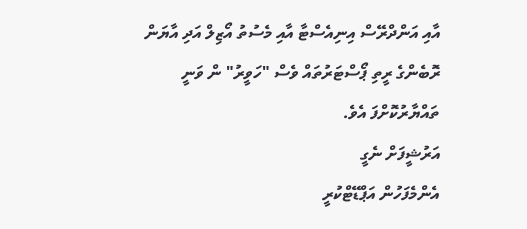އާއި އަންދްރޭސް އިނިއެސްޓާ އާއި މެސުތު އޯޒިލް އަދި އާޔަން ރޮބެންގެ ރީތި ޕޯސްޓަރުތައް ވެސް "ހަވީރު" ން ވަނީ ތައްޔާރުކޮށްފަ އެވެ.
އަރުޝީފަށް ނެގީ
އެންމެފަހުން އަޕްޑޭޓްކުރީ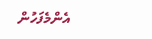އެންމެފަހުން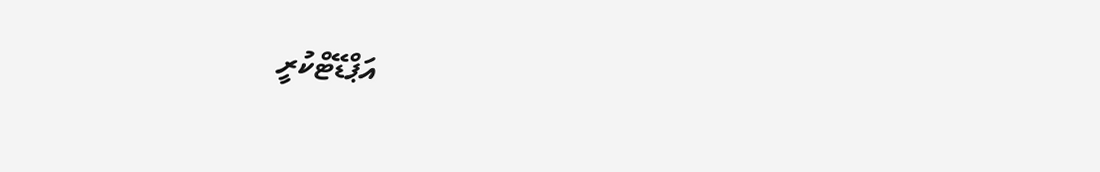އަޕްޑޭޓްކުރީ